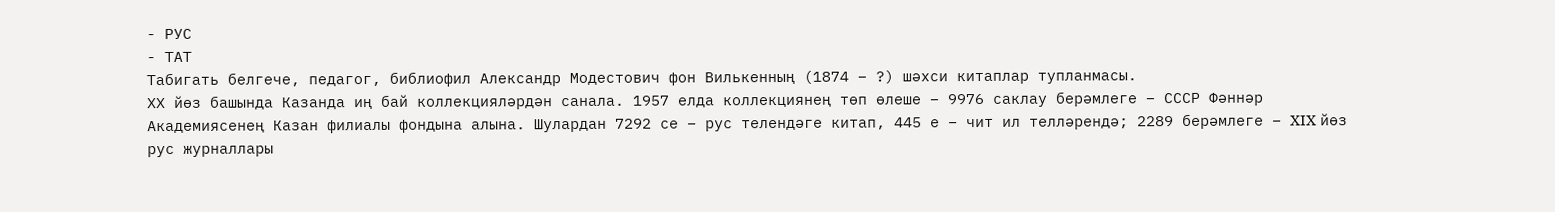- РУС
- ТАТ
Табигать белгече, педагог, библиофил Александр Модестович фон Вилькенның (1874 – ?) шәхси китаплар тупланмасы.
ХХ йөз башында Казанда иң бай коллекцияләрдән санала. 1957 елда коллекциянең төп өлеше – 9976 саклау берәмлеге – СССР Фәннәр Академиясенең Казан филиалы фондына алына. Шулардан 7292 се – рус телендәге китап, 445 е – чит ил телләрендә; 2289 берәмлеге – XIX йөз рус журналлары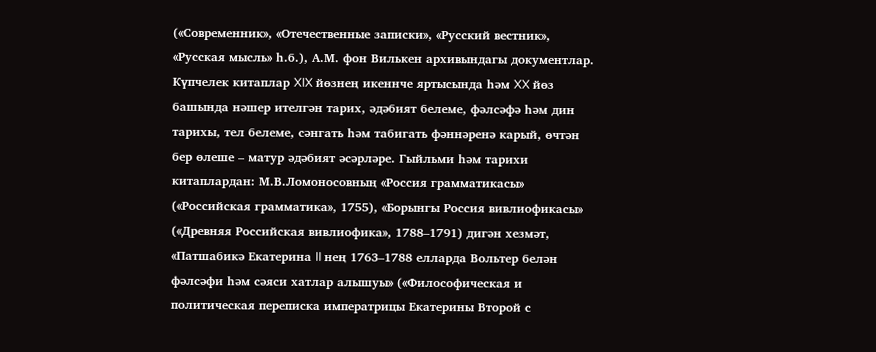(«Современник», «Отечественные записки», «Русский вестник», «Русская мысль» һ.б.), А.М. фон Вилькен архивындагы документлар. Күпчелек китаплар XIX йөзнең икеннче яртысында һәм XX йөз башында нәшер ителгән тарих, әдәбият белеме, фәлсәфә һәм дин тарихы, тел белеме, сәнгать һәм табигать фәннәренә карый, өчтән бер өлеше – матур әдәбият әсәрләре. Гыйльми һәм тарихи китаплардан: М.В.Ломоносовның «Россия грамматикасы» («Российская грамматика», 1755), «Борынгы Россия вивлиофикасы» («Древняя Российская вивлиофика», 1788–1791) дигән хезмәт, «Патшабикә Екатерина II нең 1763–1788 елларда Вольтер белән фәлсәфи һәм сәяси хатлар алышуы» («Философическая и политическая переписка императрицы Екатерины Второй с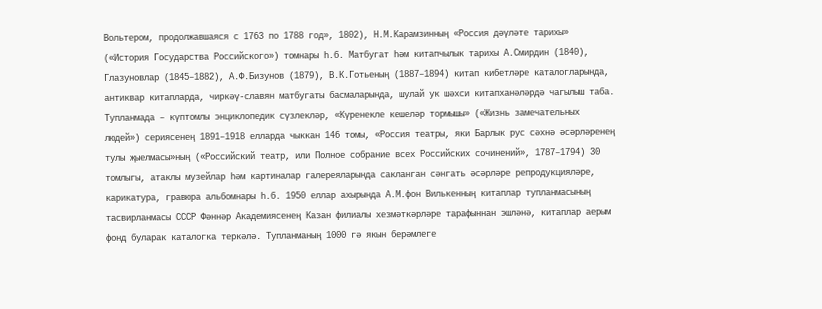Вольтером, продолжавшаяся с 1763 по 1788 год», 1802), Н.М.Карамзинның «Россия дәүләте тарихы» («История Государства Российского») томнары һ.б. Матбугат һәм китапчылык тарихы А.Смирдин (1840), Глазуновлар (1845–1882), А.Ф.Бизунов (1879), В.К.Готьеның (1887–1894) китап кибетләре каталогларында, антиквар китапларда, чиркәү-славян матбугаты басмаларында, шулай ук шәхси китапханәләрдә чагылыш таба.
Тупланмада – күптомлы энциклопедик сүзлекләр, «Күренекле кешеләр тормышы» («Жизнь замечательных людей») сериясенең 1891–1918 елларда чыккан 146 томы, «Россия театры, яки Барлык рус сәхнә әсәрләренең тулы җыелмасы»ның («Российский театр, или Полное собрание всех Российских сочинений», 1787–1794) 30 томлыгы, атаклы музейлар һәм картиналар галереяларында сакланган сәнгать әсәрләре репродукцияләре, карикатура, гравюра альбомнары һ.б. 1950 еллар ахырында А.М.фон Вилькенның китаплар тупланмасының тасвирланмасы СССР Фәннәр Академиясенең Казан филиалы хезмәткәрләре тарафыннан эшләнә, китаплар аерым фонд буларак каталогка теркәлә. Тупланманың 1000 гә якын берәмлеге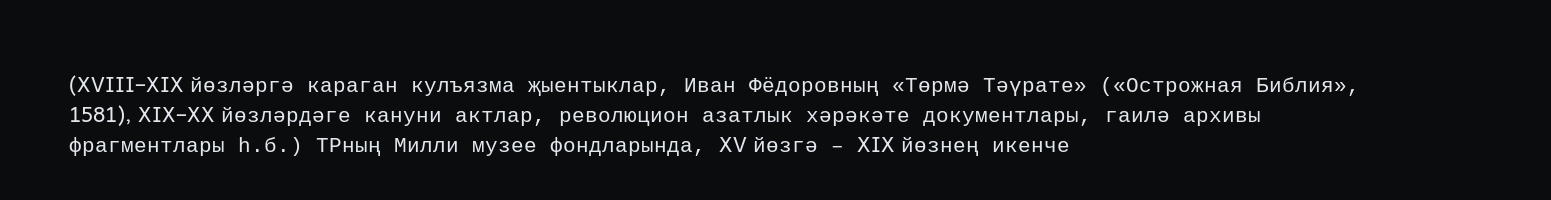(XVIII–XIX йөзләргә караган кулъязма җыентыклар, Иван Фёдоровның «Төрмә Тәүрате» («Острожная Библия», 1581), XIX–XX йөзләрдәге кануни актлар, революцион азатлык хәрәкәте документлары, гаилә архивы фрагментлары һ.б.) ТРның Милли музее фондларында, XV йөзгә – XIX йөзнең икенче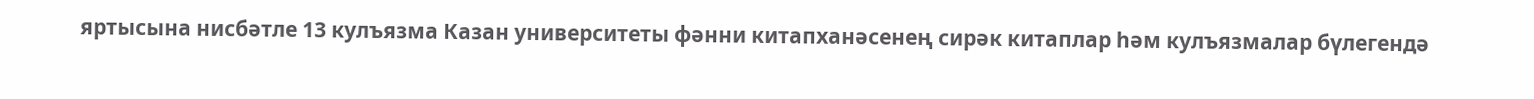яртысына нисбәтле 13 кулъязма Казан университеты фәнни китапханәсенең сирәк китаплар һәм кулъязмалар бүлегендә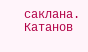саклана.
Катанов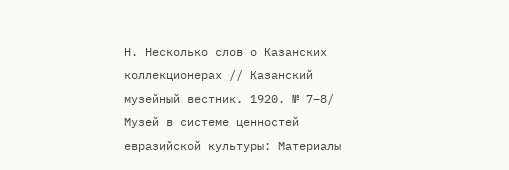Н. Несколько слов о Казанских коллекционерах // Казанский музейный вестник. 1920. № 7–8/
Музей в системе ценностей евразийской культуры: Материалы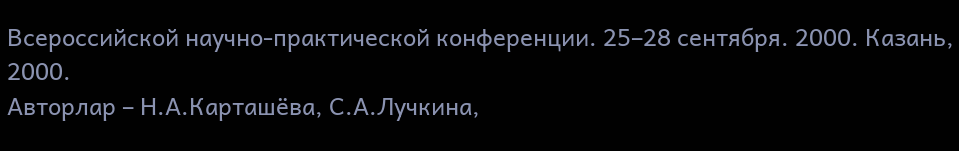Всеросcийской научно-практической конференции. 25–28 сентября. 2000. Казань, 2000.
Авторлар – Н.А.Карташёва, С.А.Лучкина,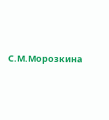С.М.Морозкина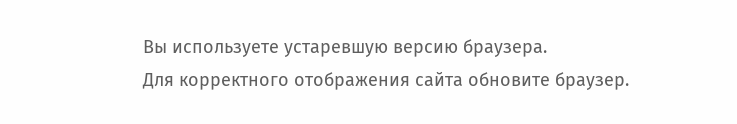Вы используете устаревшую версию браузера.
Для корректного отображения сайта обновите браузер.